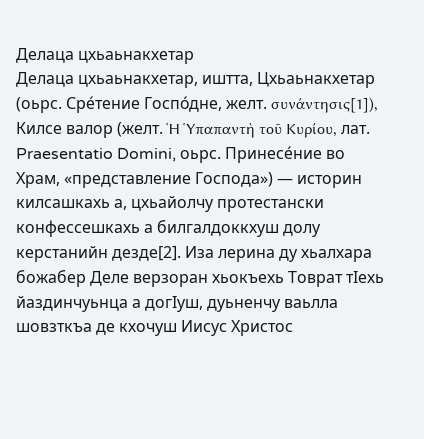Делаца цхьаьнакхетар
Делаца цхьаьнакхетар, иштта, Цхьаьнакхетар (оьрс. Сре́тение Госпо́дне, желт. συνάντησις[1]), Килсе валор (желт. Ἡ Ὑπαπαντὴ τοῦ Κυρίου, лат. Praesentatio Domini, оьрс. Принесе́ние во Храм, «представление Господа») — историн килсашкахь а, цхьайолчу протестански конфессешкахь а билгалдоккхуш долу керстанийн дезде[2]. Иза лерина ду хьалхара божабер Деле верзоран хьокъехь Товрат тӀехь йаздинчуьнца а догӀуш, дуьненчу ваьлла шовзткъа де кхочуш Иисус Христос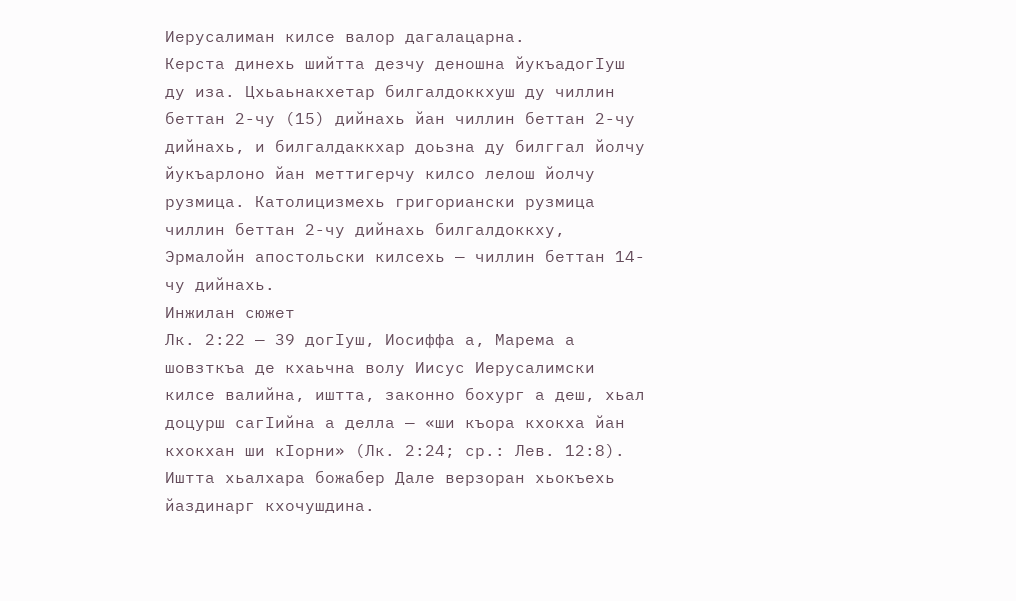Иерусалиман килсе валор дагалацарна.
Керста динехь шийтта дезчу деношна йукъадогӀуш ду иза. Цхьаьнакхетар билгалдоккхуш ду чиллин беттан 2-чу (15) дийнахь йан чиллин беттан 2-чу дийнахь, и билгалдаккхар доьзна ду билггал йолчу йукъарлоно йан меттигерчу килсо лелош йолчу рузмица. Католицизмехь григориански рузмица чиллин беттан 2-чу дийнахь билгалдоккху, Эрмалойн апостольски килсехь — чиллин беттан 14-чу дийнахь.
Инжилан сюжет
Лк. 2:22 — 39 догӀуш, Иосиффа а, Марема а шовзткъа де кхаьчна волу Иисус Иерусалимски килсе валийна, иштта, законно бохург а деш, хьал доцурш сагӀийна а делла — «ши къора кхокха йан кхокхан ши кӀорни» (Лк. 2:24; ср.: Лев. 12:8). Иштта хьалхара божабер Дале верзоран хьокъехь йаздинарг кхочушдина.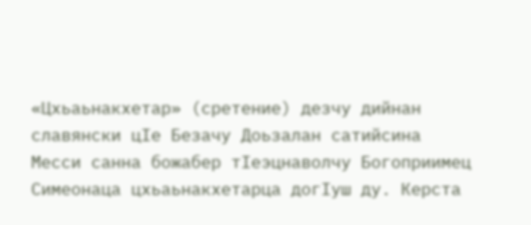«Цхьаьнакхетар» (сретение) дезчу дийнан славянски цӀе Безачу Доьзалан сатийсина Месси санна божабер тӀеэцнаволчу Богоприимец Симеонаца цхьаьнакхетарца догӀуш ду. Керста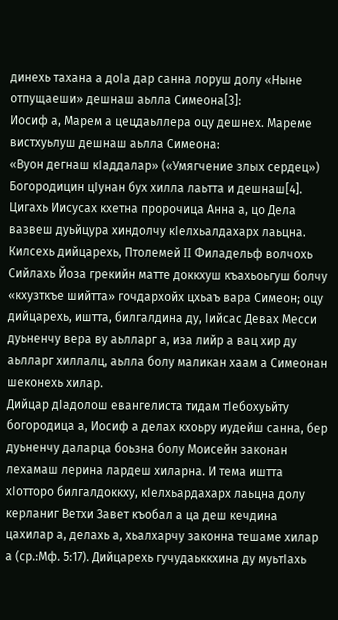динехь тахана а доӀа дар санна лоруш долу «Ныне отпущаеши» дешнаш аьлла Симеона[3]:
Иосиф а, Марем а цецдаьллера оцу дешнех. Мареме вистхуьлуш дешнаш аьлла Симеона:
«Вуон дегнаш кӀаддалар» («Умягчение злых сердец») Богородицин цӀунан бух хилла лаьтта и дешнаш[4].
Цигахь Иисусах кхетна пророчица Анна а, цо Дела вазвеш дуьйцура хиндолчу кӀелхьалдахарх лаьцна.
Килсехь дийцарехь, Птолемей II Филадельф волчохь Сийлахь Йоза грекийн матте доккхуш къахьоьгуш болчу «кхузткъе шийтта» гочдархойх цхьаъ вара Симеон; оцу дийцарехь, иштта, билгалдина ду, Ӏийсас Девах Месси дуьненчу вера ву аьлларг а, иза лийр а вац хир ду аьлларг хиллалц, аьлла болу маликан хаам а Симеонан шеконехь хилар.
Дийцар дӀадолош евангелиста тидам тӀебохуьйту богородица а, Иосиф а делах кхоьру иудейш санна, бер дуьненчу даларца боьзна болу Моисейн законан лехамаш лерина лардеш хиларна. И тема иштта хӀотторо билгалдоккху, кӀелхьардахарх лаьцна долу керланиг Ветхи Завет къобал а ца деш кечдина цахилар а, делахь а, хьалхарчу законна тешаме хилар а (ср.:Мф. 5:17). Дийцарехь гучудаьккхина ду муьтӀахь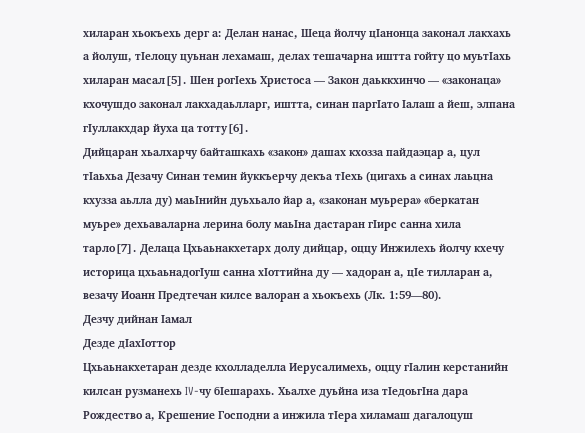хиларан хьокъехь дерг а: Делан нанас, Шеца йолчу цӀанонца законал лакхахь а йолуш, тӀелоцу цуьнан лехамаш, делах тешачарна иштта гойту цо муьтӀахь хиларан масал[5]. Шен рогӀехь Христоса — Закон даьккхинчо — «законаца» кхочушдо законал лакхадаьлларг, иштта, синан паргӀато Ӏалаш а йеш, элпана гӀуллакхдар йуха ца тотту[6].
Дийцаран хьалхарчу байташкахь «закон» дашах кхозза пайдаэцар а, цул тӀаьхьа Дезачу Синан темин йуккъерчу декъа тӀехь (цигахь а синах лаьцна кхузза аьлла ду) маьӀнийн дуьхьало йар а, «законан муьрера» «беркатан муьре» дехьаваларна лерина болу маьӀна дастаран гӀирс санна хила тарло[7]. Делаца Цхьаьнакхетарх долу дийцар, оццу Инжилехь йолчу кхечу историца цхьаьнадогӀуш санна хӀоттийна ду — хадоран а, цӀе тилларан а, везачу Иоанн Предтечан килсе валоран а хьокъехь (Лк. 1:59—80).
Дезчу дийнан Ӏамал
Дезде дӀахӀоттор
Цхьаьнакхетаран дезде кхолладелла Иерусалимехь, оццу гӀалин керстанийн килсан рузманехь IV-чу бӀешарахь. Хьалхе дуьйна иза тӀедоьгӀна дара Рождество а, Крешение Господни а инжила тӀера хиламаш дагалоцуш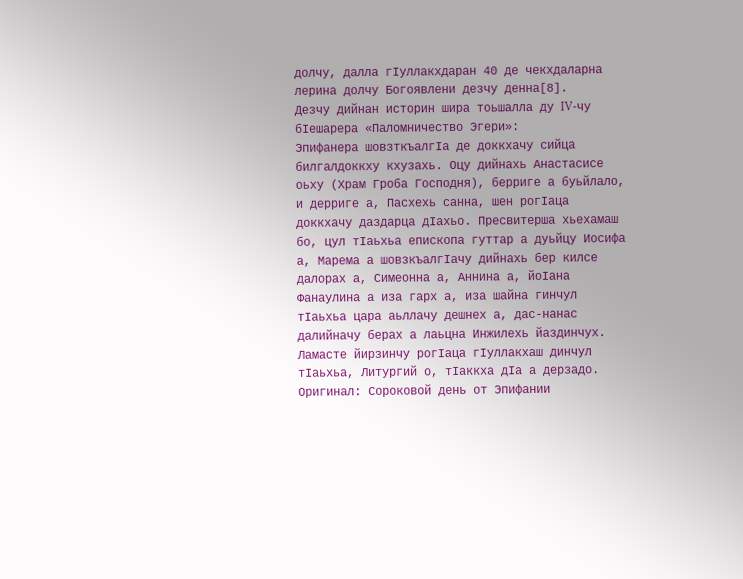долчу, далла гӀуллакхдаран 40 де чекхдаларна лерина долчу Богоявлени дезчу денна[8].
Дезчу дийнан историн шира тоьшалла ду IV-чу бӀешарера «Паломничество Эгери»:
Эпифанера шовзткъалгӀа де доккхачу сийца билгалдоккху кхузахь. Оцу дийнахь Анастасисе оьху (Храм Гроба Господня), берриге а буьйлало, и дерриге а, Пасхехь санна, шен рогӀаца доккхачу даздарца дӀахьо. Пресвитерша хьехамаш бо, цул тӀаьхьа епископа гуттар а дуьйцу Иосифа а, Марема а шовзкъалгӀачу дийнахь бер килсе далорах а, Симеонна а, Аннина а, йоӀана Фанаулина а иза гарх а, иза шайна гинчул тӀаьхьа цара аьллачу дешнех а, дас-нанас далийначу берах а лаьцна Инжилехь йаздинчух. Ламасте йирзинчу рогӀаца гӀуллакхаш динчул тӀаьхьа, Литургий о, тӀаккха дӀа а дерзадо.
Оригинал: Сороковой день от Эпифании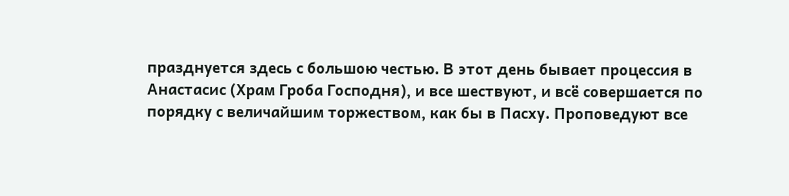празднуется здесь с большою честью. В этот день бывает процессия в Анастасис (Храм Гроба Господня), и все шествуют, и всё совершается по порядку с величайшим торжеством, как бы в Пасху. Проповедуют все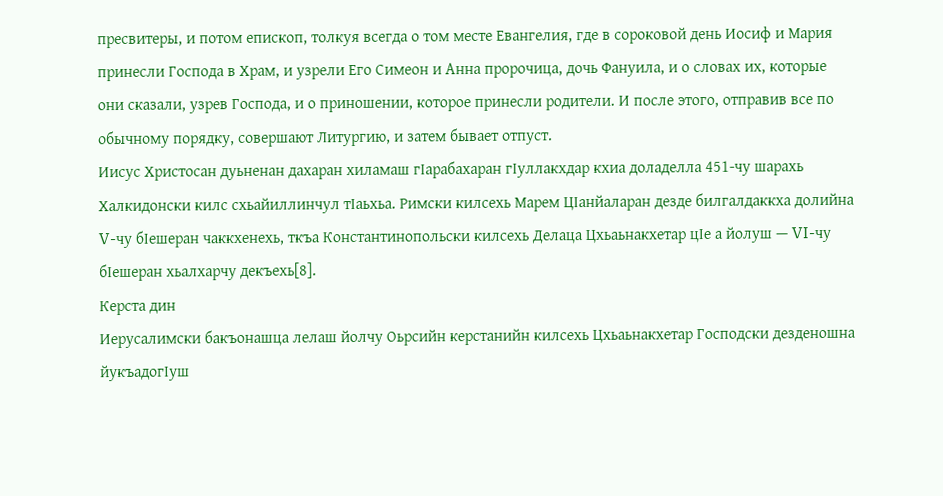пресвитеры, и потом епископ, толкуя всегда о том месте Евангелия, где в сороковой день Иосиф и Мария принесли Господа в Храм, и узрели Его Симеон и Анна пророчица, дочь Фануила, и о словах их, которые они сказали, узрев Господа, и о приношении, которое принесли родители. И после этого, отправив все по обычному порядку, совершают Литургию, и затем бывает отпуст.
Иисус Христосан дуьненан дахаран хиламаш гӀарабахаран гӀуллакхдар кхиа доладелла 451-чу шарахь Халкидонски килс схьайиллинчул тӀаьхьа. Римски килсехь Марем ЦӀанйаларан дезде билгалдаккха долийна V-чу бӀешеран чаккхенехь, ткъа Константинопольски килсехь Делаца Цхьаьнакхетар цӀе а йолуш — VI-чу бӀешеран хьалхарчу декъехь[8].
Керста дин
Иерусалимски бакъонашца лелаш йолчу Оьрсийн керстанийн килсехь Цхьаьнакхетар Господски дезденошна йукъадогӀуш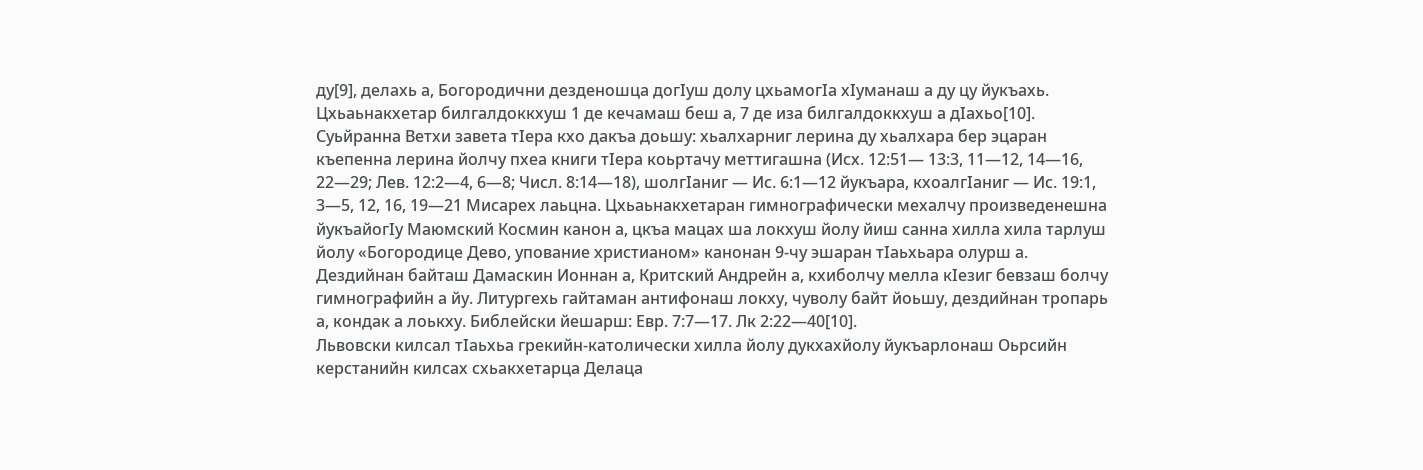ду[9], делахь а, Богородични дезденошца догӀуш долу цхьамогӀа хӀуманаш а ду цу йукъахь. Цхьаьнакхетар билгалдоккхуш 1 де кечамаш беш а, 7 де иза билгалдоккхуш а дӀахьо[10].
Суьйранна Ветхи завета тӀера кхо дакъа доьшу: хьалхарниг лерина ду хьалхара бер эцаран къепенна лерина йолчу пхеа книги тӀера коьртачу меттигашна (Исх. 12:51— 13:3, 11—12, 14—16, 22—29; Лев. 12:2—4, 6—8; Числ. 8:14—18), шолгӀаниг — Ис. 6:1—12 йукъара, кхоалгӀаниг — Ис. 19:1, 3—5, 12, 16, 19—21 Мисарех лаьцна. Цхьаьнакхетаран гимнографически мехалчу произведенешна йукъайогӀу Маюмский Космин канон а, цкъа мацах ша локхуш йолу йиш санна хилла хила тарлуш йолу «Богородице Дево, упование христианом» канонан 9-чу эшаран тӀаьхьара олурш а. Дездийнан байташ Дамаскин Ионнан а, Критский Андрейн а, кхиболчу мелла кӀезиг бевзаш болчу гимнографийн а йу. Литургехь гайтаман антифонаш локху, чуволу байт йоьшу, дездийнан тропарь а, кондак а лоькху. Библейски йешарш: Евр. 7:7—17. Лк 2:22—40[10].
Львовски килсал тӀаьхьа грекийн-католически хилла йолу дукхахйолу йукъарлонаш Оьрсийн керстанийн килсах схьакхетарца Делаца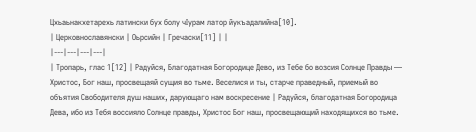Цхьаьнакхетарехь латински бух болу чӀурам латор йукъадалийна[10].
| Церковнославянски | Оьрсийн | Гречаски[11] | |
|---|---|---|---|
| Тропарь, глас 1[12] | Радуйся, Благодатная Богородице Дево, из Тебе бо возсия Солнце Правды — Христос, Бог наш, просвещаяй сущия во тьме. Веселися и ты, старче праведный, приемый во объятия Свободителя душ наших, дарующаго нам воскресение | Радуйся, благодатная Богородица Дева, ибо из Тебя воссияло Солнце правды, Христос Бог наш, просвещающий находящихся во тьме.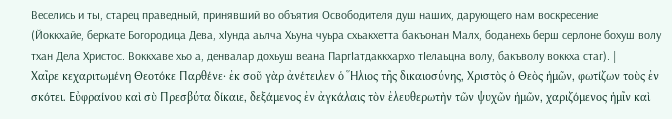Веселись и ты, старец праведный, принявший во объятия Освободителя душ наших, дарующего нам воскресение
(Йоккхайе, беркате Богородица Дева, хӀунда аьлча Хьуна чуьра схьакхетта бакъонан Малх, боданехь берш серлоне бохуш волу тхан Дела Христос. Воккхаве хьо а, денвалар дохьуш веана ПаргӀатдаккхархо тӀелаьцна волу, бакъволу воккха стаг). |
Χαῖρε κεχαριτωμένη Θεοτόκε Παρθένε· ἐκ σοῦ γὰρ ἀνέτειλεν ὁ Ἥλιος τῆς δικαιοσύνης, Χριστὸς ὁ Θεὸς ἡμῶν, φωτίζων τοὺς ἐν σκότει. Εὐφραίνου καὶ σὺ Πρεσβύτα δίκαιε, δεξάμενος ἐν ἀγκάλαις τὸν ἐλευθερωτὴν τῶν ψυχῶν ἡμῶν, χαριζόμενος ἡμῖν καὶ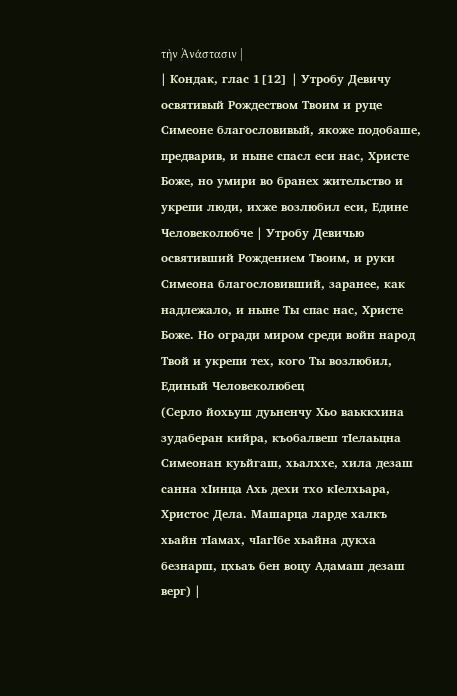τὴν Ἀνάστασιν |
| Кондак, глас 1[12] | Утробу Девичу освятивый Рождеством Твоим и руце Симеоне благословивый, якоже подобаше, предварив, и ныне спасл еси нас, Христе Боже, но умири во бранех жительство и укрепи люди, ихже возлюбил еси, Едине Человеколюбче | Утробу Девичью освятивший Рождением Твоим, и руки Симеона благословивший, заранее, как надлежало, и ныне Ты спас нас, Христе Боже. Но огради миром среди войн народ Твой и укрепи тех, кого Ты возлюбил, Единый Человеколюбец
(Серло йохьуш дуьненчу Хьо ваьккхина зудаберан кийра, къобалвеш тӀелаьцна Симеонан куьйгаш, хьалххе, хила дезаш санна хӀинца Ахь дехи тхо кӀелхьара, Христос Дела. Машарца ларде халкъ хьайн тӀамах, чӀагӀбе хьайна дукха безнарш, цхьаъ бен воцу Адамаш дезаш верг) |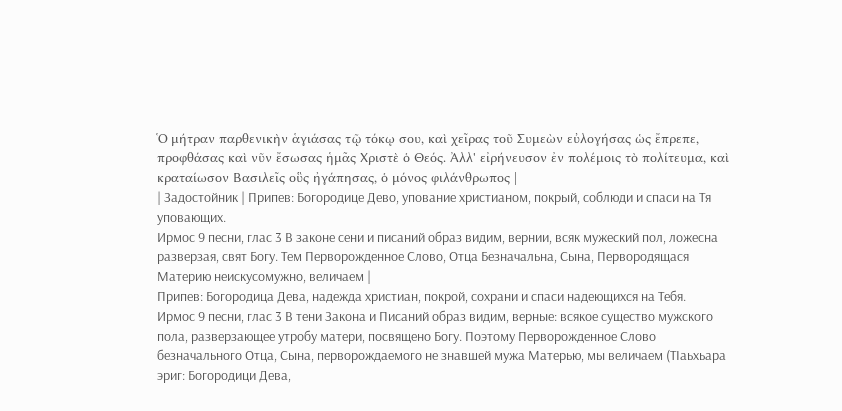Ὁ μήτραν παρθενικὴν ἁγιάσας τῷ τόκῳ σου, καὶ χεῖρας τοῦ Συμεὼν εὐλογήσας ὡς ἔπρεπε, προφθάσας καὶ νῦν ἔσωσας ἡμᾶς Χριστὲ ὁ Θεός. Ἀλλ' εἰρήνευσον ἐν πολέμοις τὸ πολίτευμα, καὶ κραταίωσον Βασιλεῖς οὓς ἠγάπησας, ὁ μόνος φιλάνθρωπος |
| Задостойник | Припев: Богородице Дево, упование христианом, покрый, соблюди и спаси на Тя уповающих.
Ирмос 9 песни, глас 3 В законе сени и писаний образ видим, вернии, всяк мужеский пол, ложесна разверзая, свят Богу. Тем Перворожденное Слово, Отца Безначальна, Сына, Первородящася Материю неискусомужно, величаем |
Припев: Богородица Дева, надежда христиан, покрой, сохрани и спаси надеющихся на Тебя.
Ирмос 9 песни, глас 3 В тени Закона и Писаний образ видим, верные: всякое существо мужского пола, разверзающее утробу матери, посвящено Богу. Поэтому Перворожденное Слово безначального Отца, Сына, перворождаемого не знавшей мужа Матерью, мы величаем (ТӀаьхьара эриг: Богородици Дева,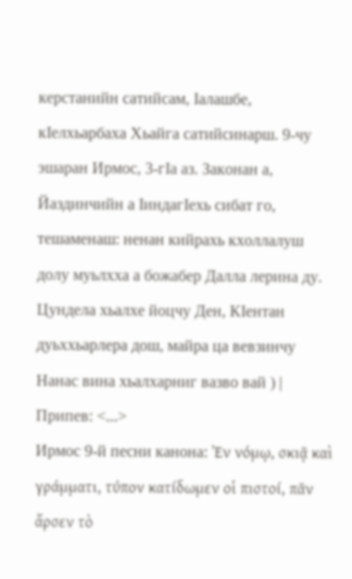керстанийн сатийсам, Ӏалашбе, кӀелхьарбаха Хьайга сатийсинарш. 9-чу эшаран Ирмос, 3-гӀа аз. Законан а, Йаздинчийн а ӀиндагӀехь сибат го, тешаменаш: ненан кийрахь кхоллалуш долу муьлхха а божабер Далла лерина ду. Цундела хьалхе йоцчу Ден, КӀентан дуьххьарлера дош, майра ца вевзинчу Нанас вина хьалхарниг вазво вай ) |
Припев: <...>
Ирмос 9-й песни канона: Ἐν νόμῳ, σκιᾷ καὶ γράμματι, τύπον κατίδωμεν οἱ πιστοί, πᾶν ἄρσεν τὸ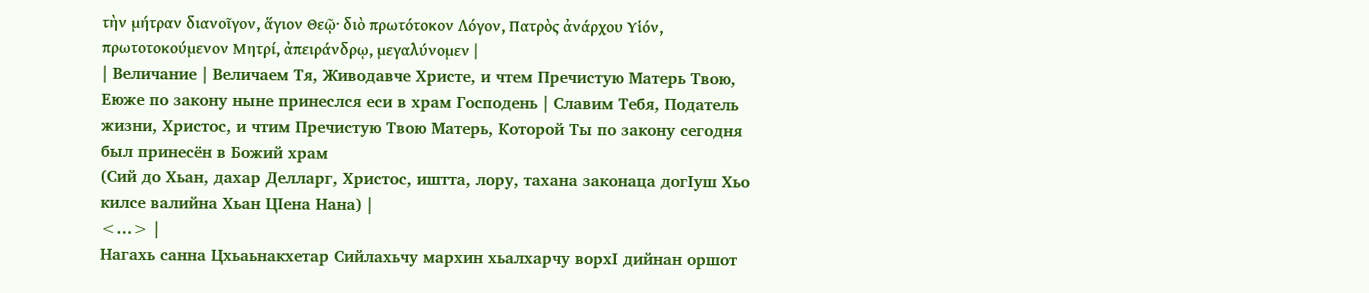τὴν μήτραν διανοῖγον, ἅγιον Θεῷ· διὸ πρωτότοκον Λόγον, Πατρὸς ἀνάρχου Υἱόν, πρωτοτοκούμενον Μητρί, ἀπειράνδρῳ, μεγαλύνομεν |
| Величание | Величаем Тя, Живодавче Христе, и чтем Пречистую Матерь Твою, Еюже по закону ныне принеслся еси в храм Господень | Славим Тебя, Податель жизни, Христос, и чтим Пречистую Твою Матерь, Которой Ты по закону сегодня был принесён в Божий храм
(Сий до Хьан, дахар Делларг, Христос, иштта, лору, тахана законаца догӀуш Хьо килсе валийна Хьан ЦӀена Нана) |
<…> |
Нагахь санна Цхьаьнакхетар Сийлахьчу мархин хьалхарчу ворхӀ дийнан оршот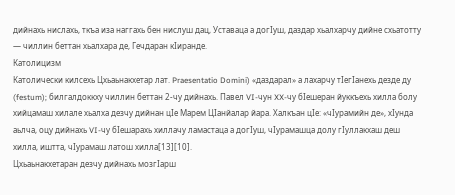дийнахь нислахь, ткъа иза наггахь бен нислуш дац, Уставаца а догӀуш, даздар хьалхарчу дийне схьатотту — чиллин беттан хьалхара де, Гечдаран кӀиранде.
Католицизм
Католически килсехь Цхьаьнакхетар лат. Praesentatio Domini) «даздарал» а лахарчу тӀегӀанехь дезде ду (festum); билгалдоккху чиллин беттан 2-чу дийнахь. Павел VI-чун XX-чу бӀешеран йуккъехь хилла болу хийцамаш хилале хьалха дезчу дийнан цӀе Марем ЦӀанйалар йара. Халкъан цӀе: «чӀурамийн де», хӀунда аьлча, оцу дийнахь VI-чу бӀешарахь хиллачу ламастаца а догӀуш, чӀурамашца долу гӀуллакхаш деш хилла, иштта, чӀурамаш латош хилла[13][10].
Цхьаьнакхетаран дезчу дийнахь мозгӀарш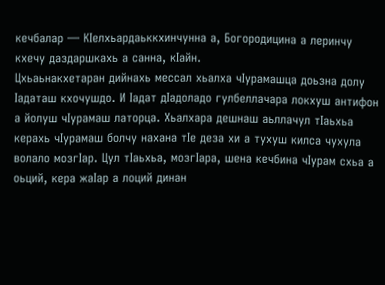кечбалар — КӀелхьардаьккхинчунна а, Богородицина а леринчу кхечу даздаршкахь а санна, кӀайн.
Цхьаьнакхетаран дийнахь мессал хьалха чӀурамашца доьзна долу Ӏадаташ кхочушдо. И Ӏадат дӀадоладо гулбеллачара локхуш антифон а йолуш чӀурамаш латорца. Хьалхара дешнаш аьллачул тӀаьхьа керахь чӀурамаш болчу нахана тӀе деза хи а тухуш килса чухула волало мозгӀар. Цул тӀаьхьа, мозгӀара, шена кечбина чӀурам схьа а оьций, кера жаӀар а лоций динан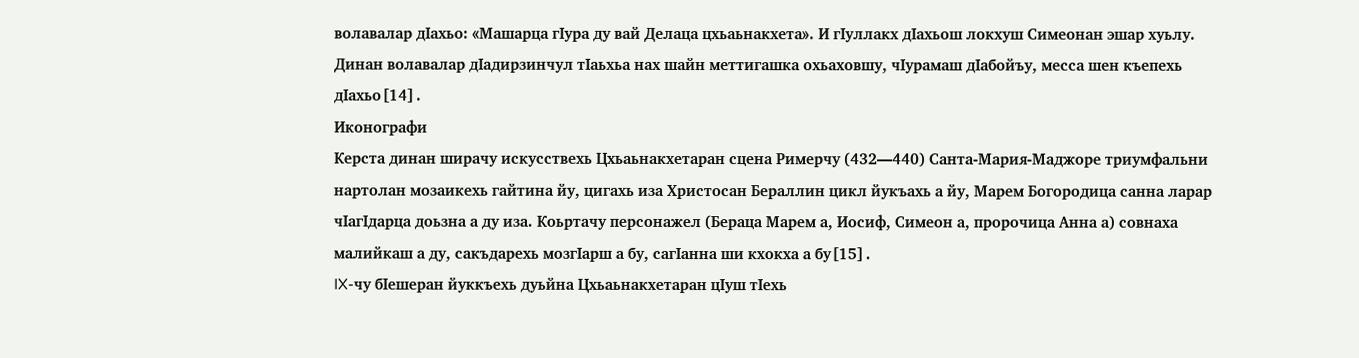волавалар дӀахьо: «Машарца гӀура ду вай Делаца цхьаьнакхета». И гӀуллакх дӀахьош локхуш Симеонан эшар хуьлу. Динан волавалар дӀадирзинчул тӀаьхьа нах шайн меттигашка охьаховшу, чӀурамаш дӀабойъу, месса шен къепехь дӀахьо[14].
Иконографи
Керста динан ширачу искусствехь Цхьаьнакхетаран сцена Римерчу (432—440) Санта-Мария-Маджоре триумфальни нартолан мозаикехь гайтина йу, цигахь иза Христосан Бераллин цикл йукъахь а йу, Марем Богородица санна ларар чӀагӀдарца доьзна а ду иза. Коьртачу персонажел (Бераца Марем а, Иосиф, Симеон а, пророчица Анна а) совнаха малийкаш а ду, сакъдарехь мозгӀарш а бу, сагӀанна ши кхокха а бу[15].
IX-чу бӀешеран йуккъехь дуьйна Цхьаьнакхетаран цӀуш тӀехь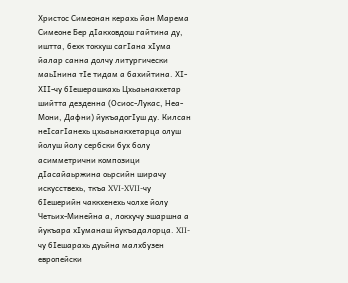Христос Симеонан керахь йан Марема Симеоне Бер дӀакховдош гайтина ду, иштта, бехк токхуш сагӀана хӀума йалар санна долчу литургически маьӀнина тӀе тидам а бахийтина. ХӀ-ХӀӀ-чу бӀешерашкахь Цхьаьнакхетар шийтта дезденна (Осиос-Лукас, Неа-Мони, Дафни) йукъадогӀуш ду. Килсан неӀсагӀанехь цхьаьнакхетарца олуш йолуш йолу сербски бух болу асимметрични композици дӀасайаьржина оьрсийн ширачу искусствехь, ткъа XVI-XVII-чу бӀешерийн чаккхенехь чолхе йолу Четьих-Минейна а, локхучу эшаршна а йукъара хӀуманаш йукъадалорца. XII-чу бӀешарахь дуьйна малхбузен европейски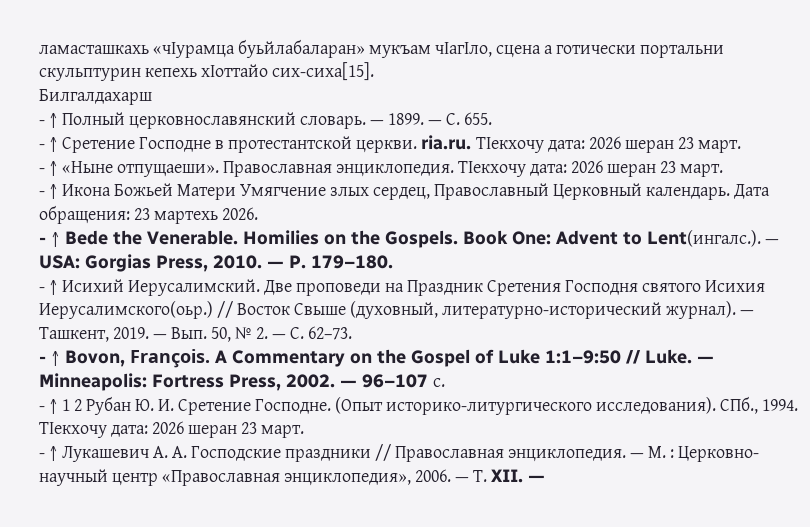ламасташкахь «чӀурамца буьйлабаларан» мукъам чӀагӀло, сцена а готически портальни скульптурин кепехь хӀоттайо сих-сиха[15].
Билгалдахарш
- ↑ Полный церковнославянский словарь. — 1899. — С. 655.
- ↑ Сретение Господне в протестантской церкви. ria.ru. ТӀекхочу дата: 2026 шеран 23 март.
- ↑ «Ныне отпущаеши». Православная энциклопедия. ТӀекхочу дата: 2026 шеран 23 март.
- ↑ Икона Божьей Матери Умягчение злых сердец, Православный Церковный календарь. Дата обращения: 23 мартехь 2026.
- ↑ Bede the Venerable. Homilies on the Gospels. Book One: Advent to Lent(ингалс.). — USA: Gorgias Press, 2010. — P. 179–180.
- ↑ Исихий Иерусалимский. Две проповеди на Праздник Сретения Господня святого Исихия Иерусалимского(оьр.) // Восток Свыше (духовный, литературно-исторический журнал). — Ташкент, 2019. — Вып. 50, № 2. — С. 62–73.
- ↑ Bovon, François. A Commentary on the Gospel of Luke 1:1–9:50 // Luke. — Minneapolis: Fortress Press, 2002. — 96–107 с.
- ↑ 1 2 Рубан Ю. И. Сретение Господне. (Опыт историко-литургического исследования). СПб., 1994. ТӀекхочу дата: 2026 шеран 23 март.
- ↑ Лукашевич А. А. Господские праздники // Православная энциклопедия. — М. : Церковно-научный центр «Православная энциклопедия», 2006. — Т. XII. —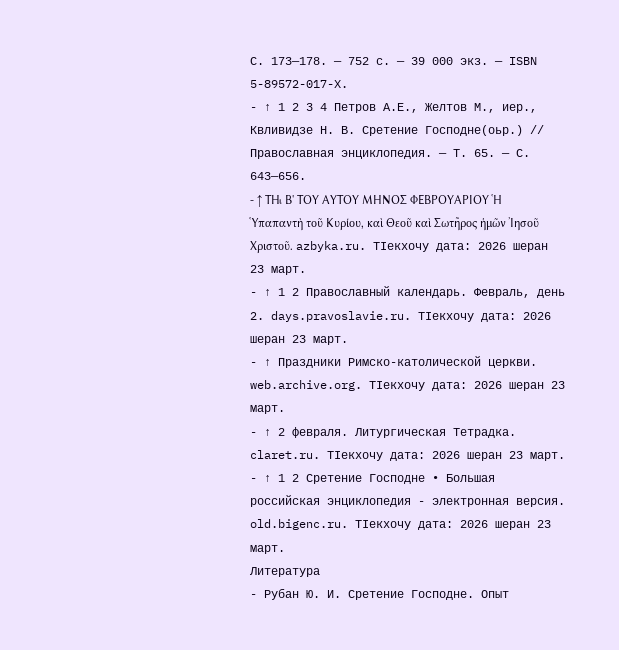С. 173—178. — 752 с. — 39 000 экз. — ISBN 5-89572-017-X.
- ↑ 1 2 3 4 Петров А.Е., Желтов М., иер., Квливидзе Н. В. Сретение Господне(оьр.) // Православная энциклопедия. — Т. 65. — С. 643—656.
- ↑ Τῌ Β' ΤΟΥ ΑΥΤΟΥ ΜΗΝΟΣ ΦΕΒΡΟΥΑΡΙΟΥ Ἡ Ὑπαπαντὴ τοῦ Κυρίου, καὶ Θεοῦ καὶ Σωτῆρος ἡμῶν Ἰησοῦ Χριστοῦ. azbyka.ru. ТӀекхочу дата: 2026 шеран 23 март.
- ↑ 1 2 Православный календарь. Февраль, день 2. days.pravoslavie.ru. ТӀекхочу дата: 2026 шеран 23 март.
- ↑ Праздники Римско-католической церкви. web.archive.org. ТӀекхочу дата: 2026 шеран 23 март.
- ↑ 2 февраля. Литургическая Тетрадка. claret.ru. ТӀекхочу дата: 2026 шеран 23 март.
- ↑ 1 2 Сретение Господне • Большая российская энциклопедия - электронная версия. old.bigenc.ru. ТӀекхочу дата: 2026 шеран 23 март.
Литература
- Рубан Ю. И. Сретение Господне. Опыт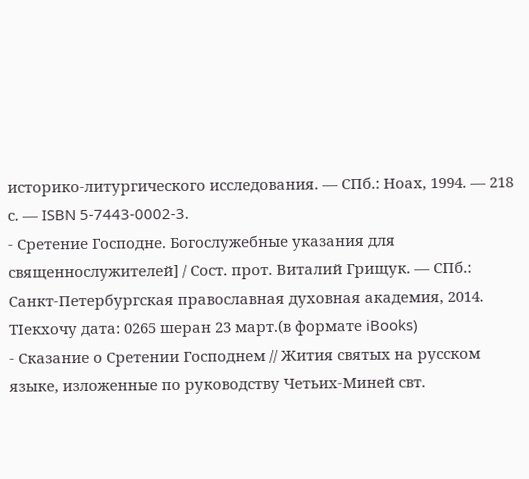историко-литургического исследования. — СПб.: Ноах, 1994. — 218 с. — ISBN 5-7443-0002-3.
- Сретение Господне. Богослужебные указания для священнослужителей] / Сост. прот. Виталий Грищук. — СПб.: Санкт-Петербургская православная духовная академия, 2014. ТӀекхочу дата: 0265 шеран 23 март.(в формате iBooks)
- Сказание о Сретении Господнем // Жития святых на русском языке, изложенные по руководству Четьих-Миней свт.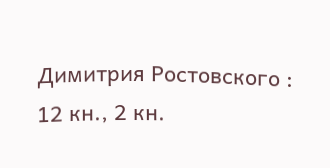Димитрия Ростовского : 12 кн., 2 кн.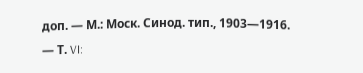доп. — М.: Моск. Синод. тип., 1903—1916. — Т. VI: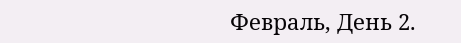Февраль, День 2.